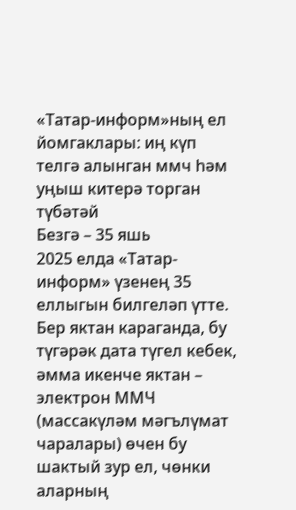«Татар-информ»ның ел йомгаклары: иң күп телгә алынган ммч һәм уңыш китерә торган түбәтәй
Безгә – 35 яшь
2025 елда «Татар-информ» үзенең 35 еллыгын билгеләп үтте. Бер яктан караганда, бу түгәрәк дата түгел кебек, әмма икенче яктан – электрон ММЧ (массакүләм мәгълүмат чаралары) өчен бу шактый зур ел, чөнки аларның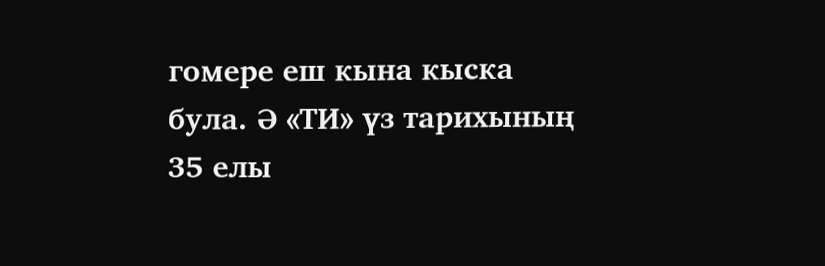гомере еш кына кыска була. Ә «ТИ» үз тарихының 35 елы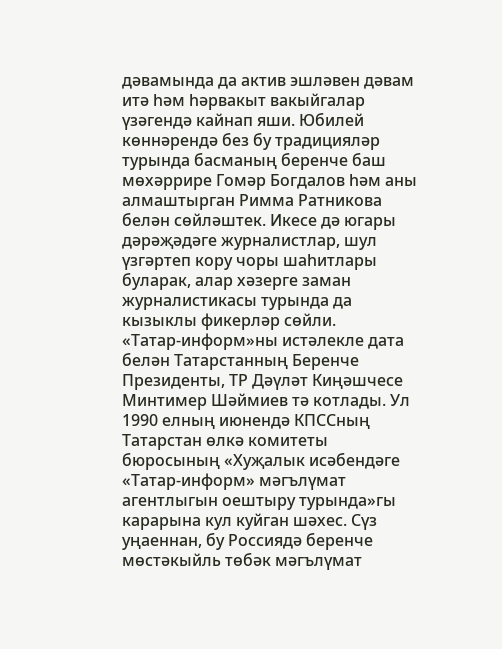дәвамында да актив эшләвен дәвам итә һәм һәрвакыт вакыйгалар үзәгендә кайнап яши. Юбилей көннәрендә без бу традицияләр турында басманың беренче баш мөхәррире Гомәр Богдалов һәм аны алмаштырган Римма Ратникова белән сөйләштек. Икесе дә югары дәрәҗәдәге журналистлар, шул үзгәртеп кору чоры шаһитлары буларак, алар хәзерге заман журналистикасы турында да кызыклы фикерләр сөйли.
«Татар-информ»ны истәлекле дата белән Татарстанның Беренче Президенты, ТР Дәүләт Киңәшчесе Минтимер Шәймиев тә котлады. Ул 1990 елның июнендә КПССның Татарстан өлкә комитеты бюросының «Хуҗалык исәбендәге «Татар-информ» мәгълүмат агентлыгын оештыру турында»гы карарына кул куйган шәхес. Сүз уңаеннан, бу Россиядә беренче мөстәкыйль төбәк мәгълүмат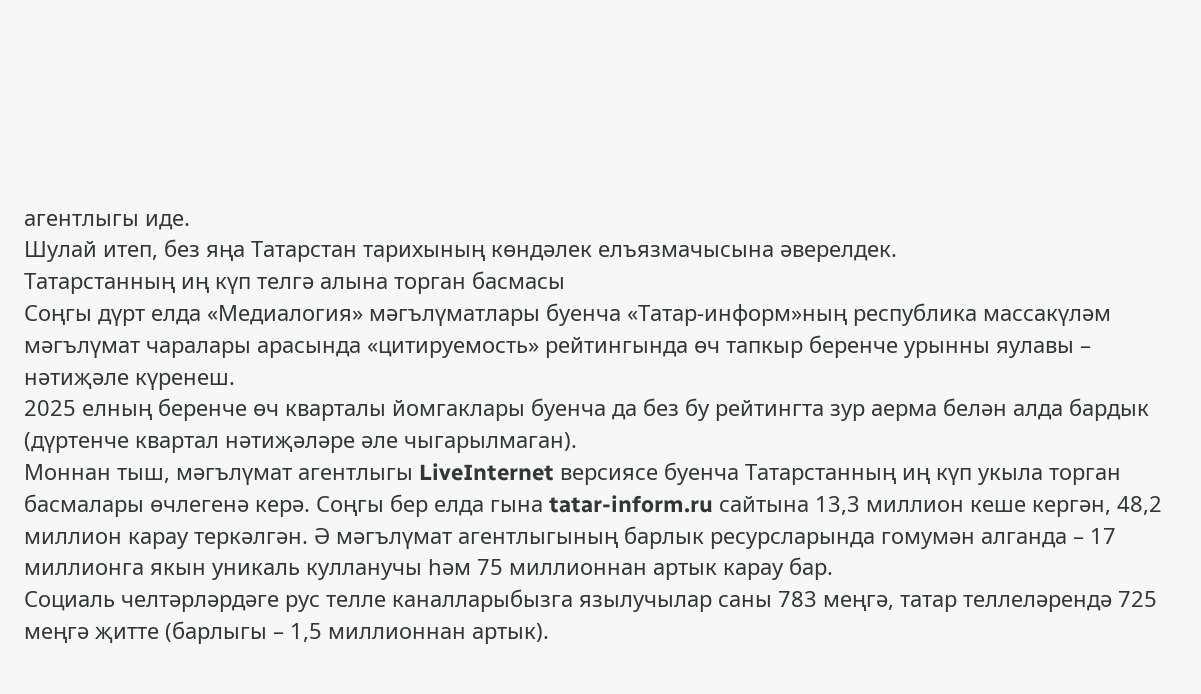агентлыгы иде.
Шулай итеп, без яңа Татарстан тарихының көндәлек елъязмачысына әверелдек.
Татарстанның иң күп телгә алына торган басмасы
Соңгы дүрт елда «Медиалогия» мәгълүматлары буенча «Татар-информ»ның республика массакүләм мәгълүмат чаралары арасында «цитируемость» рейтингында өч тапкыр беренче урынны яулавы – нәтиҗәле күренеш.
2025 елның беренче өч кварталы йомгаклары буенча да без бу рейтингта зур аерма белән алда бардык (дүртенче квартал нәтиҗәләре әле чыгарылмаган).
Моннан тыш, мәгълүмат агентлыгы LiveInternet версиясе буенча Татарстанның иң күп укыла торган басмалары өчлегенә керә. Соңгы бер елда гына tatar-inform.ru сайтына 13,3 миллион кеше кергән, 48,2 миллион карау теркәлгән. Ә мәгълүмат агентлыгының барлык ресурсларында гомумән алганда – 17 миллионга якын уникаль кулланучы һәм 75 миллионнан артык карау бар.
Социаль челтәрләрдәге рус телле каналларыбызга язылучылар саны 783 меңгә, татар теллеләрендә 725 меңгә җитте (барлыгы – 1,5 миллионнан артык).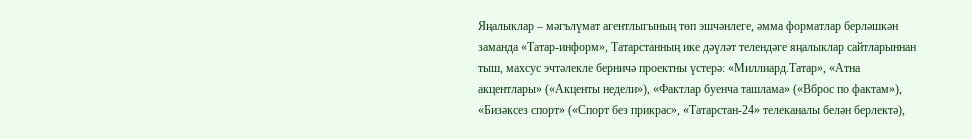Яңалыклар – мәгълүмат агентлыгының төп эшчәнлеге, әмма форматлар берләшкән заманда «Татар-информ», Татарстанның ике дәүләт телендәге яңалыклар сайтларыннан тыш, махсус эчтәлекле берничә проектны үстерә: «Миллиард.Татар», «Атна акцентлары» («Акценты недели»), «Фактлар буенча ташлама» («Вброс по фактам»), «Бизәксез спорт» («Спорт без прикрас», «Татарстан-24» телеканалы белән берлектә),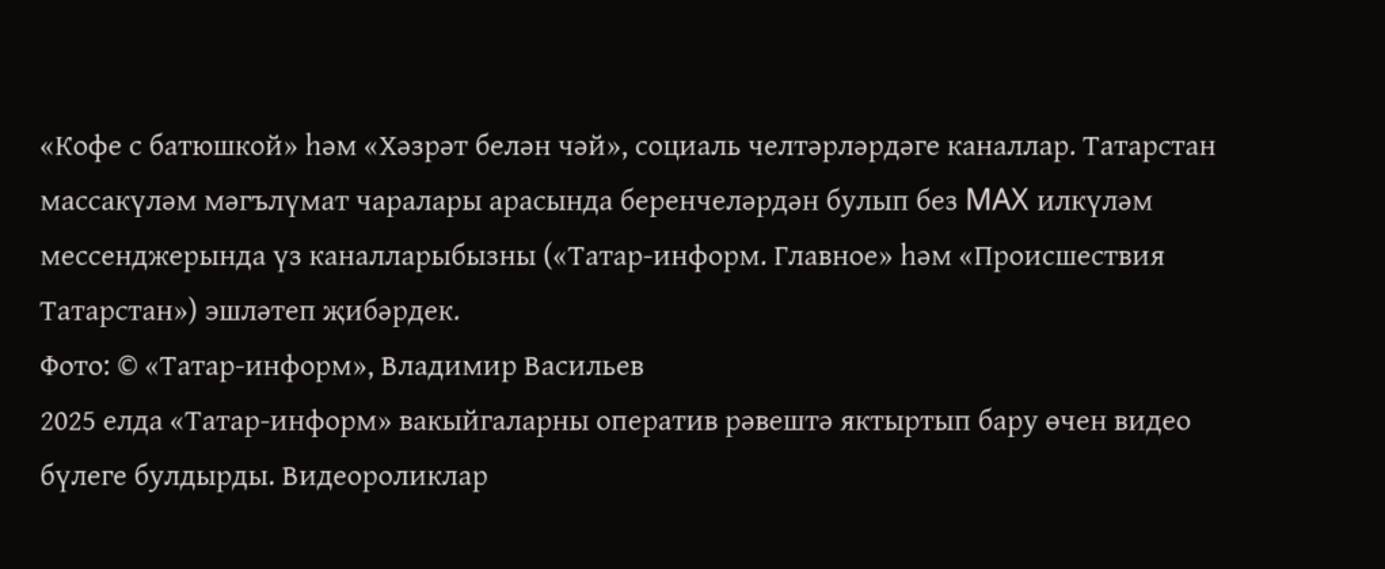«Кофе с батюшкой» һәм «Хәзрәт белән чәй», социаль челтәрләрдәге каналлар. Татарстан массакүләм мәгълүмат чаралары арасында беренчеләрдән булып без MAX илкүләм мессенджерында үз каналларыбызны («Татар-информ. Главное» һәм «Происшествия Татарстан») эшләтеп җибәрдек.
Фото: © «Татар-информ», Владимир Васильев
2025 елда «Татар-информ» вакыйгаларны оператив рәвештә яктыртып бару өчен видео бүлеге булдырды. Видеороликлар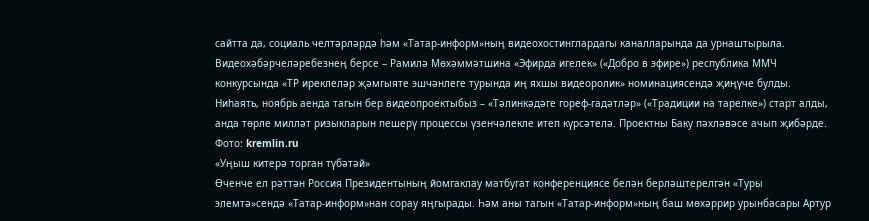сайтта да, социаль челтәрләрдә һәм «Татар-информ»ның видеохостинглардагы каналларында да урнаштырыла. Видеохәбәрчеләребезнең берсе – Рамилә Мөхәммәтшина «Эфирда игелек» («Добро в эфире») республика ММЧ конкурсында «ТР иреклеләр җәмгыяте эшчәнлеге турында иң яхшы видеоролик» номинациясендә җиңүче булды.
Ниһаять, ноябрь аенда тагын бер видеопроектыбыз – «Тәлинкәдәге гореф-гадәтләр» («Традиции на тарелке») старт алды, анда төрле милләт ризыкларын пешерү процессы үзенчәлекле итеп күрсәтелә. Проектны Баку пәхләвәсе ачып җибәрде.
Фото: kremlin.ru
«Уңыш китерә торган түбәтәй»
Өченче ел рәттән Россия Президентының йомгаклау матбугат конференциясе белән берләштерелгән «Туры элемтә»сендә «Татар-информ»нан сорау яңгырады. Һәм аны тагын «Татар-информ»ның баш мөхәррир урынбасары Артур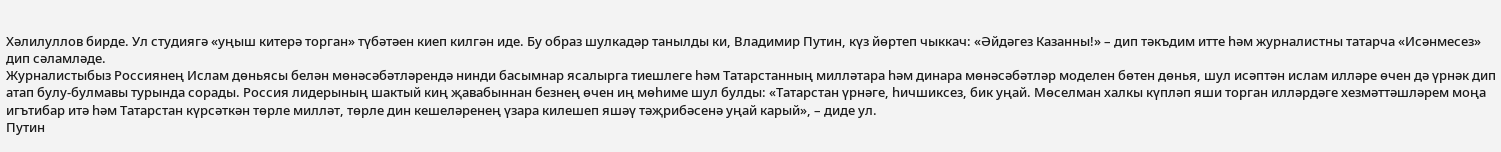Хәлилуллов бирде. Ул студиягә «уңыш китерә торган» түбәтәен киеп килгән иде. Бу образ шулкадәр танылды ки, Владимир Путин, күз йөртеп чыккач: «Әйдәгез Казанны!» – дип тәкъдим итте һәм журналистны татарча «Исәнмесез» дип сәламләде.
Журналистыбыз Россиянең Ислам дөньясы белән мөнәсәбәтләрендә нинди басымнар ясалырга тиешлеге һәм Татарстанның милләтара һәм динара мөнәсәбәтләр моделен бөтен дөнья, шул исәптән ислам илләре өчен дә үрнәк дип атап булу-булмавы турында сорады. Россия лидерының шактый киң җавабыннан безнең өчен иң мөһиме шул булды: «Татарстан үрнәге, һичшиксез, бик уңай. Мөселман халкы күпләп яши торган илләрдәге хезмәттәшләрем моңа игътибар итә һәм Татарстан күрсәткән төрле милләт, төрле дин кешеләренең үзара килешеп яшәү тәҗрибәсенә уңай карый», – диде ул.
Путин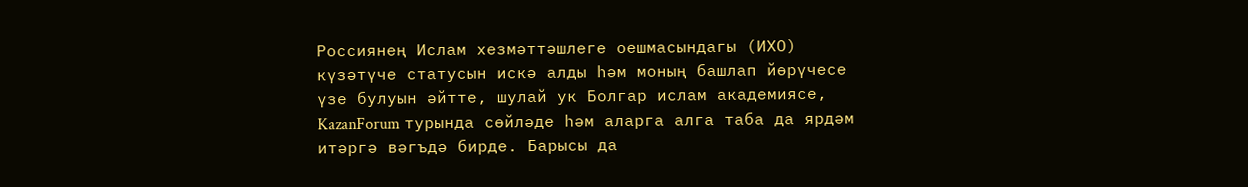Россиянең Ислам хезмәттәшлеге оешмасындагы (ИХО) күзәтүче статусын искә алды һәм моның башлап йөрүчесе үзе булуын әйтте, шулай ук Болгар ислам академиясе, KazanForum турында сөйләде һәм аларга алга таба да ярдәм итәргә вәгъдә бирде. Барысы да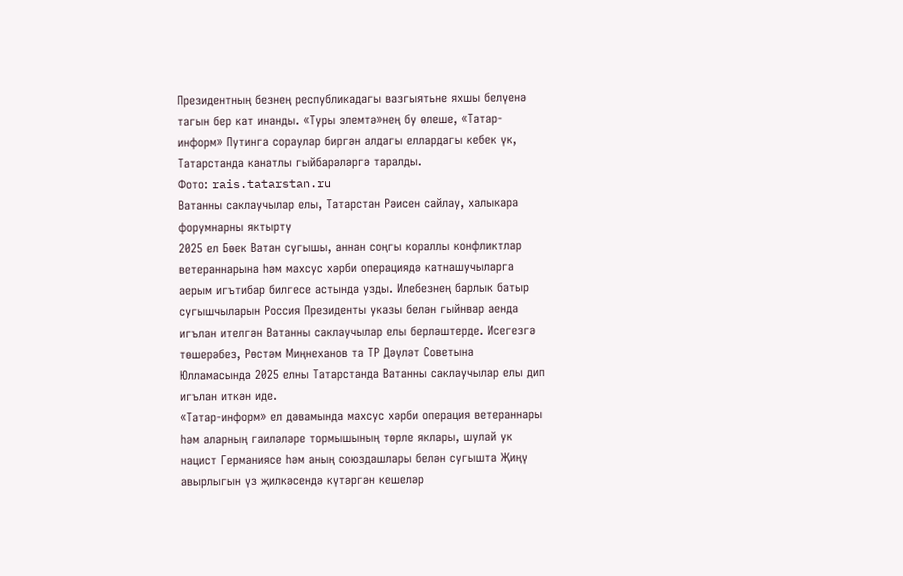Президентның безнең республикадагы вазгыятьне яхшы белүенә тагын бер кат инанды. «Туры элемтә»нең бу өлеше, «Татар-информ» Путинга сораулар биргән алдагы еллардагы кебек үк, Татарстанда канатлы гыйбарәләргә таралды.
Фото: rais.tatarstan.ru
Ватанны саклаучылар елы, Татарстан Рәисен сайлау, халыкара форумнарны яктырту
2025 ел Бөек Ватан сугышы, аннан соңгы кораллы конфликтлар ветераннарына һәм махсус хәрби операциядә катнашучыларга аерым игътибар билгесе астында узды. Илебезнең барлык батыр сугышчыларын Россия Президенты указы белән гыйнвар аенда игълан ителгән Ватанны саклаучылар елы берләштерде. Исегезгә төшерәбез, Рөстәм Миңнеханов та ТР Дәүләт Советына Юлламасында 2025 елны Татарстанда Ватанны саклаучылар елы дип игълан иткән иде.
«Татар-информ» ел дәвамында махсус хәрби операция ветераннары һәм аларның гаиләләре тормышының төрле яклары, шулай ук нацист Германиясе һәм аның союздашлары белән сугышта Җиңү авырлыгын үз җилкәсендә күтәргән кешеләр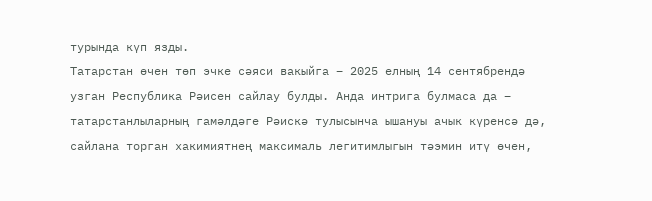турында күп язды.
Татарстан өчен төп эчке сәяси вакыйга – 2025 елның 14 сентябрендә узган Республика Рәисен сайлау булды. Анда интрига булмаса да – татарстанлыларның гамәлдәге Рәискә тулысынча ышануы ачык күренсә дә, сайлана торган хакимиятнең максималь легитимлыгын тәэмин итү өчен,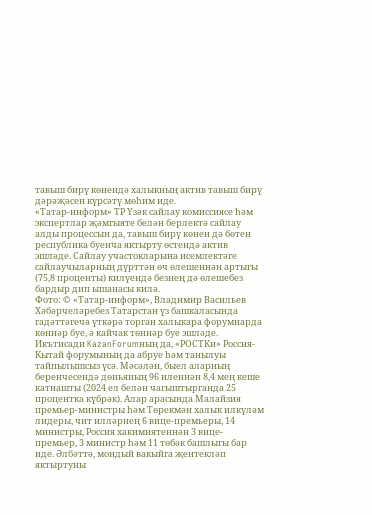тавыш бирү көнендә халыкның актив тавыш бирү дәрәҗәсен күрсәтү мөһим иде.
«Татар-информ» ТР Үзәк сайлау комиссиясе һәм экспертлар җәмгыяте белән берлектә сайлау алды процессын да, тавыш бирү көнен дә бөтен республика буенча яктырту өстендә актив эшләде. Сайлау участокларына исемлектәге сайлаучыларның дүрттән өч өлешеннән артыгы (75,8 проценты) килүендә безнең дә өлешебез бардыр дип ышанасы килә.
Фото: © «Татар-информ», Владимир Васильев
Хәбәрчеләребез Татарстан үз башкаласында гадәттәгечә үткәрә торган халыкара форумнарда көннәр буе, ә кайчак төннәр буе эшләде. Икътисади KazanForumның да, «РОСТКи» Россия-Кытай форумының да абруе һәм танылуы тайпылышсыз үсә. Мәсәлән, быел аларның беренчесендә дөньяның 96 иленнән 8,4 мең кеше катнашты (2024 ел белән чагыштырганда 25 процентка күбрәк). Алар арасында Малайзия премьер-министры һәм Төрекмән халык илкүләм лидеры, чит илләрнең 6 вице-премьеры, 14 министры, Россия хакимиятеннән 3 вице-премьер, 3 министр һәм 11 төбәк башлыгы бар иде. Әлбәттә, мондый вакыйга җентекләп яктыртуны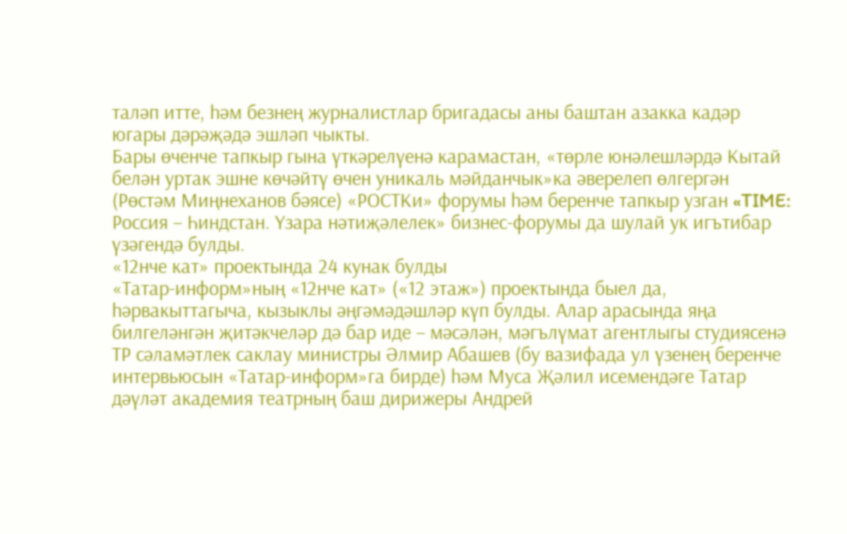таләп итте, һәм безнең журналистлар бригадасы аны баштан азакка кадәр югары дәрәҗәдә эшләп чыкты.
Бары өченче тапкыр гына үткәрелүенә карамастан, «төрле юнәлешләрдә Кытай белән уртак эшне көчәйтү өчен уникаль мәйданчык»ка әверелеп өлгергән (Рөстәм Миңнеханов бәясе) «РОСТКи» форумы һәм беренче тапкыр узган «TIME: Россия – Һиндстан. Үзара нәтиҗәлелек» бизнес-форумы да шулай ук игътибар үзәгендә булды.
«12нче кат» проектында 24 кунак булды
«Татар-информ»ның «12нче кат» («12 этаж») проектында быел да, һәрвакыттагыча, кызыклы әңгәмәдәшләр күп булды. Алар арасында яңа билгеләнгән җитәкчеләр дә бар иде – мәсәлән, мәгълүмат агентлыгы студиясенә ТР сәламәтлек саклау министры Әлмир Абашев (бу вазифада ул үзенең беренче интервьюсын «Татар-информ»га бирде) һәм Муса Җәлил исемендәге Татар дәүләт академия театрның баш дирижеры Андрей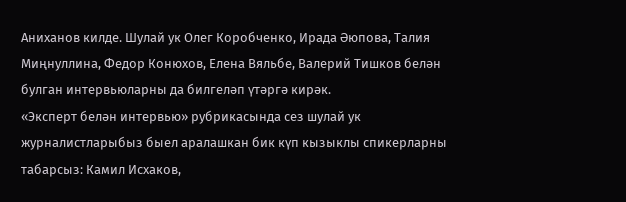Аниханов килде. Шулай ук Олег Коробченко, Ирада Әюпова, Талия Миңнуллина, Федор Конюхов, Елена Вяльбе, Валерий Тишков белән булган интервьюларны да билгеләп үтәргә кирәк.
«Эксперт белән интервью» рубрикасында сез шулай ук журналистларыбыз быел аралашкан бик күп кызыклы спикерларны табарсыз: Камил Исхаков,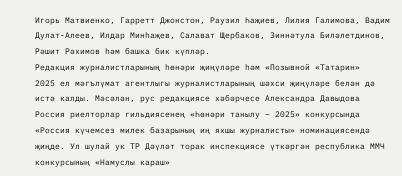Игорь Матвиенко, Гарретт Джонстон, Раузил Һаҗиев, Лилия Галимова, Вадим Дулат-Алеев, Илдар Минһаҗев, Салават Щербаков, Зиннәтула Биләлетдинов, Рәшит Рәхимов һәм башка бик күпләр.
Редакция журналистларының һөнәри җиңүләре һәм «Позывной «Татарин»
2025 ел мәгълүмат агентлыгы журналистларының шәхси җиңүләре белән дә истә калды. Мәсәлән, рус редакциясе хәбәрчесе Александра Давыдова Россия риелторлар гильдиясенең «Һөнәри танылу – 2025» конкурсында «Россия күчемсез милек базарының иң яхшы журналисты» номинациясендә җиңде. Ул шулай ук ТР Дәүләт торак инспекциясе үткәргән республика ММЧ конкурсының «Намуслы караш»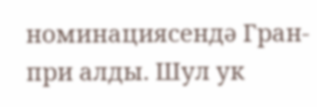номинациясендә Гран-при алды. Шул ук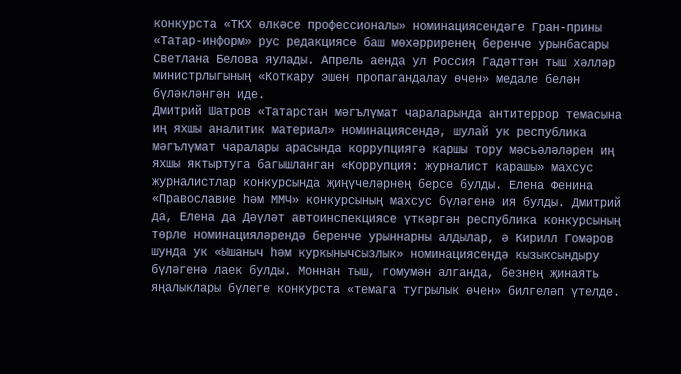конкурста «ТКХ өлкәсе профессионалы» номинациясендәге Гран-прины «Татар-информ» рус редакциясе баш мөхәрриренең беренче урынбасары Светлана Белова яулады. Апрель аенда ул Россия Гадәттән тыш хәлләр министрлыгының «Коткару эшен пропагандалау өчен» медале белән бүләкләнгән иде.
Дмитрий Шатров «Татарстан мәгълүмат чараларында антитеррор темасына иң яхшы аналитик материал» номинациясендә, шулай ук республика мәгълүмат чаралары арасында коррупциягә каршы тору мәсьәләләрен иң яхшы яктыртуга багышланган «Коррупция: журналист карашы» махсус журналистлар конкурсында җиңүчеләрнең берсе булды. Елена Фенина «Православие һәм ММЧ» конкурсының махсус бүләгенә ия булды. Дмитрий да, Елена да Дәүләт автоинспекциясе үткәргән республика конкурсының төрле номинацияләрендә беренче урыннарны алдылар, ә Кирилл Гомәров шунда ук «Ышаныч һәм куркынычсызлык» номинациясендә кызыксындыру бүләгенә лаек булды. Моннан тыш, гомумән алганда, безнең җинаять яңалыклары бүлеге конкурста «темага тугрылык өчен» билгеләп үтелде.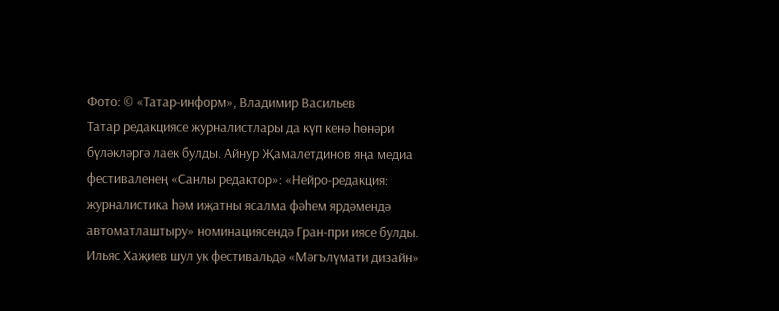Фото: © «Татар-информ», Владимир Васильев
Татар редакциясе журналистлары да күп кенә һөнәри бүләкләргә лаек булды. Айнур Җамалетдинов яңа медиа фестиваленең «Санлы редактор»: «Нейро-редакция: журналистика һәм иҗатны ясалма фәһем ярдәмендә автоматлаштыру» номинациясендә Гран-при иясе булды. Ильяс Хаҗиев шул ук фестивальдә «Мәгълүмати дизайн»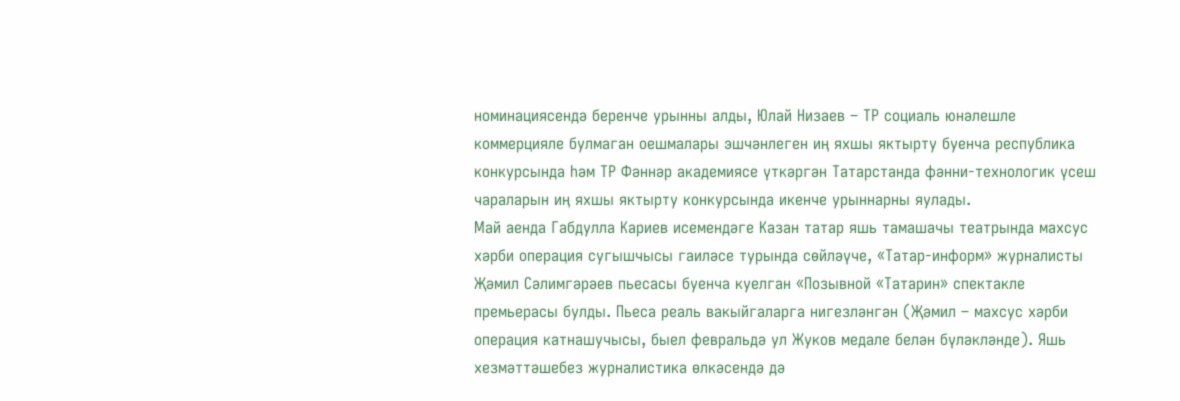номинациясендә беренче урынны алды, Юлай Низаев – ТР социаль юнәлешле коммерцияле булмаган оешмалары эшчәнлеген иң яхшы яктырту буенча республика конкурсында һәм ТР Фәннәр академиясе үткәргән Татарстанда фәнни-технологик үсеш чараларын иң яхшы яктырту конкурсында икенче урыннарны яулады.
Май аенда Габдулла Кариев исемендәге Казан татар яшь тамашачы театрында махсус хәрби операция сугышчысы гаиләсе турында сөйләүче, «Татар-информ» журналисты Җәмил Сәлимгәрәев пьесасы буенча куелган «Позывной «Татарин» спектакле премьерасы булды. Пьеса реаль вакыйгаларга нигезләнгән (Җәмил – махсус хәрби операция катнашучысы, быел февральдә ул Жуков медале белән бүләкләнде). Яшь хезмәттәшебез журналистика өлкәсендә дә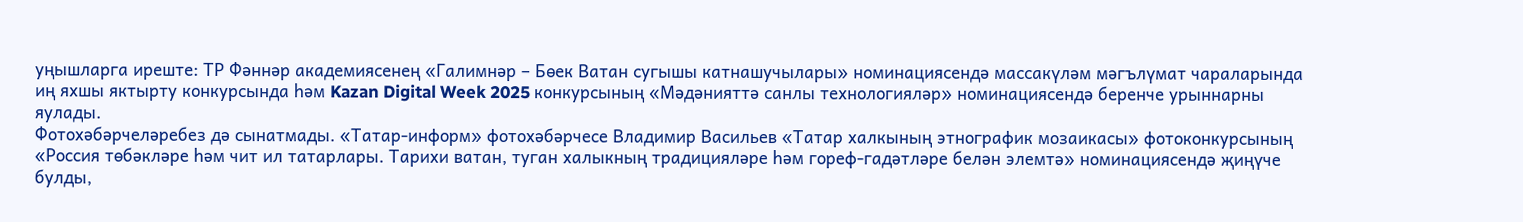уңышларга иреште: ТР Фәннәр академиясенең «Галимнәр – Бөек Ватан сугышы катнашучылары» номинациясендә массакүләм мәгълүмат чараларында иң яхшы яктырту конкурсында һәм Kazan Digital Week 2025 конкурсының «Мәдәнияттә санлы технологияләр» номинациясендә беренче урыннарны яулады.
Фотохәбәрчеләребез дә сынатмады. «Татар-информ» фотохәбәрчесе Владимир Васильев «Татар халкының этнографик мозаикасы» фотоконкурсының «Россия төбәкләре һәм чит ил татарлары. Тарихи ватан, туган халыкның традицияләре һәм гореф-гадәтләре белән элемтә» номинациясендә җиңүче булды,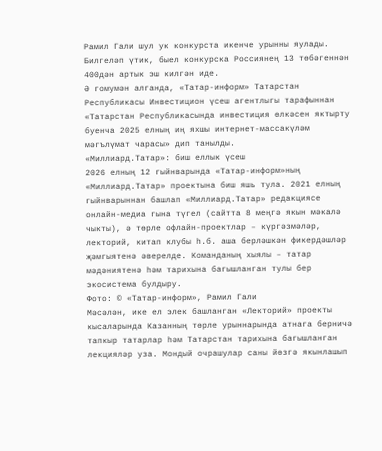Рамил Гали шул ук конкурста икенче урынны яулады. Билгеләп үтик, быел конкурска Россиянең 13 төбәгеннән 400дән артык эш килгән иде.
Ә гомумән алганда, «Татар-информ» Татарстан Республикасы Инвестицион үсеш агентлыгы тарафыннан «Татарстан Республикасында инвестиция өлкәсен яктырту буенча 2025 елның иң яхшы интернет-массакүләм мәгълүмат чарасы» дип танылды.
«Миллиард.Татар»: биш еллык үсеш
2026 елның 12 гыйнварында «Татар-информ»ның «Миллиард.Татар» проектына биш яшь тула. 2021 елның гыйнварыннан башлап «Миллиард.Татар» редакциясе онлайн-медиа гына түгел (сайтта 8 меңгә якын мәкалә чыкты), ә төрле офлайн-проектлар – күргәзмәләр, лекторий, китап клубы һ.б. аша берләшкән фикердәшләр җәмгыятенә әверелде. Команданың хыялы – татар мәдәниятенә һәм тарихына багышланган тулы бер экосистема булдыру.
Фото: © «Татар-информ», Рамил Гали
Мәсәлән, ике ел элек башланган «Лекторий» проекты кысаларында Казанның төрле урыннарында атнага берничә тапкыр татарлар һәм Татарстан тарихына багышланган лекцияләр уза. Мондый очрашулар саны йөзгә якынлашып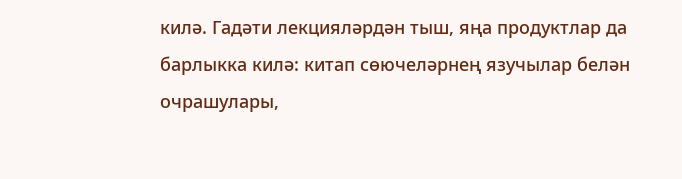килә. Гадәти лекцияләрдән тыш, яңа продуктлар да барлыкка килә: китап сөючеләрнең язучылар белән очрашулары,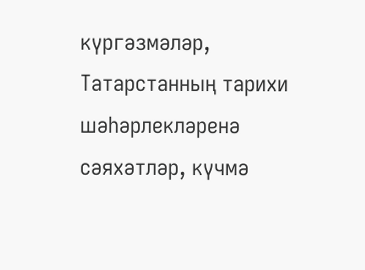күргәзмәләр, Татарстанның тарихи шәһәрлекләренә сәяхәтләр, күчмә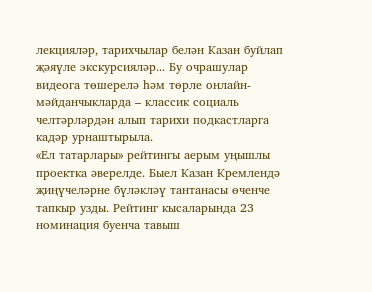лекцияләр, тарихчылар белән Казан буйлап җәяүле экскурсияләр... Бу очрашулар видеога төшерелә һәм төрле онлайн-мәйданчыкларда – классик социаль челтәрләрдән алып тарихи подкастларга кадәр урнаштырыла.
«Ел татарлары» рейтингы аерым уңышлы проектка әверелде. Быел Казан Кремлендә җиңүчеләрне бүләкләү тантанасы өченче тапкыр узды. Рейтинг кысаларында 23 номинация буенча тавыш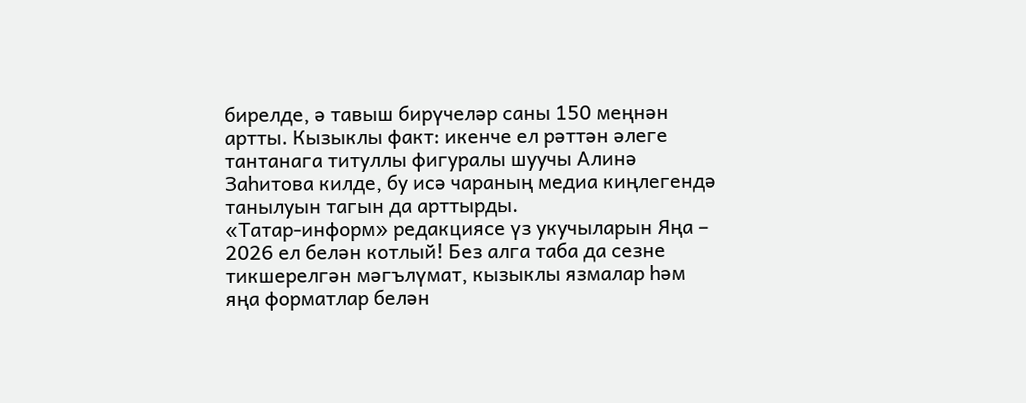бирелде, ә тавыш бирүчеләр саны 150 меңнән артты. Кызыклы факт: икенче ел рәттән әлеге тантанага титуллы фигуралы шуучы Алинә Заһитова килде, бу исә чараның медиа киңлегендә танылуын тагын да арттырды.
«Татар-информ» редакциясе үз укучыларын Яңа – 2026 ел белән котлый! Без алга таба да сезне тикшерелгән мәгълүмат, кызыклы язмалар һәм яңа форматлар белән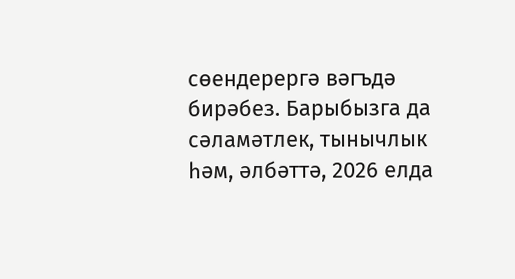сөендерергә вәгъдә бирәбез. Барыбызга да сәламәтлек, тынычлык һәм, әлбәттә, 2026 елда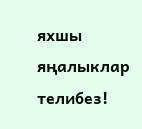яхшы яңалыклар телибез!